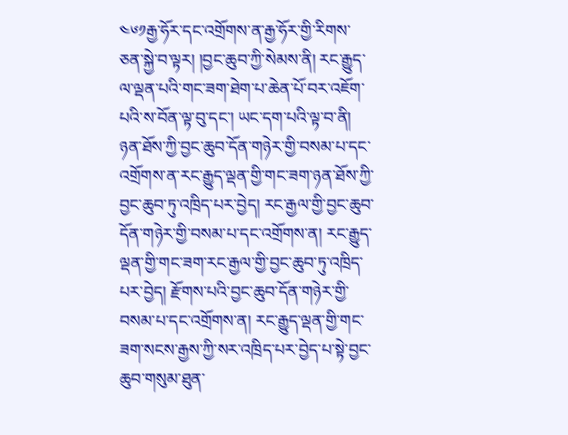༤༦༡རྒྱ་ཧོར་དང་འགྲོགས་ན་རྒྱ་ཧོར་གྱི་རིགས་ཅན་སྐྱེ་བ་ལྟར། །བྱང་ཆུབ་ཀྱི་སེམས་ནི། རང་རྒྱུད་ལ་ལྡན་པའི་གང་ཟག་ཐེག་པ་ཆེན་པོ་བར་འཇོག་པའི་ས་བོན་ལྟ་བུ་དང་། ཡང་དག་པའི་ལྟ་བ་ནི། ཉན་ཐོས་ཀྱི་བྱང་ཆུབ་དོན་གཉེར་གྱི་བསམ་པ་དང་འགྲོགས་ན་རང་རྒྱུད་ལྡན་གྱི་གང་ཟག་ཉན་ཐོས་ཀྱི་བྱང་ཆུབ་ཏུ་འཁྲིད་པར་བྱེད། རང་རྒྱལ་གྱི་བྱང་ཆུབ་དོན་གཉེར་གྱི་བསམ་པ་དང་འགྲོགས་ན། རང་རྒྱུད་ལྡན་གྱི་གང་ཟག་རང་རྒྱལ་གྱི་བྱང་ཆུབ་ཏུ་འཁྲིད་པར་བྱེད། རྫོགས་པའི་བྱང་ཆུབ་དོན་གཉེར་གྱི་བསམ་པ་དང་འགྲོགས་ན། རང་རྒྱུད་ལྡན་གྱི་གང་ཟག་སངས་རྒྱས་ཀྱི་སར་འཁྲིད་པར་བྱེད་པ་སྟེ་བྱང་ཆུབ་གསུམ་ཐུན་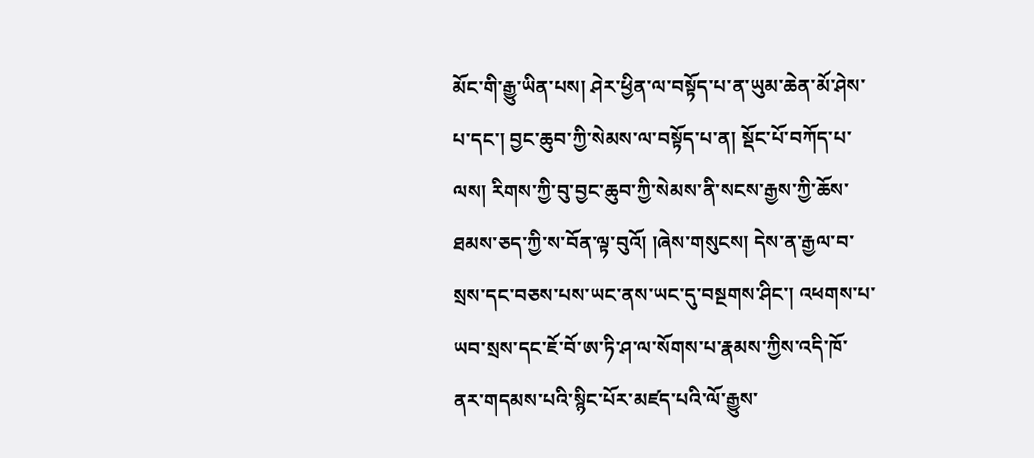མོང་གི་རྒྱུ་ཡིན་པས། ཤེར་ཕྱིན་ལ་བསྟོད་པ་ན་ཡུམ་ཆེན་མོ་ཤེས་པ་དང་། བྱང་ཆུབ་ཀྱི་སེམས་ལ་བསྟོད་པ་ན། སྡོང་པོ་བཀོད་པ་ལས། རིགས་ཀྱི་བུ་བྱང་ཆུབ་ཀྱི་སེམས་ནི་སངས་རྒྱས་ཀྱི་ཆོས་ཐམས་ཅད་ཀྱི་ས་བོན་ལྟ་བུའོ། །ཞེས་གསུངས། དེས་ན་རྒྱལ་བ་སྲས་དང་བཅས་པས་ཡང་ནས་ཡང་དུ་བསྔགས་ཤིང་། འཕགས་པ་ཡབ་སྲས་དང་ཇོ་བོ་ཨ་ཏི་ཤ་ལ་སོགས་པ་རྣམས་ཀྱིས་འདི་ཁོ་ནར་གདམས་པའི་སྙིང་པོར་མཛད་པའི་ལོ་རྒྱུས་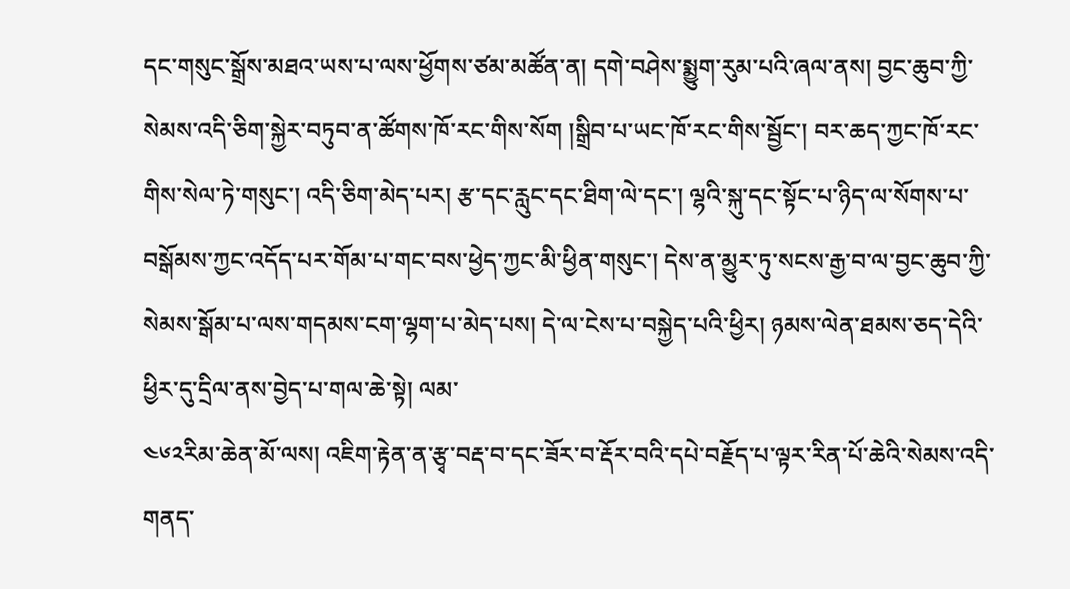དང་གསུང་སྒྲོས་མཐའ་ཡས་པ་ལས་ཕྱོགས་ཙམ་མཚོན་ན། དགེ་བཤེས་སྨྱུག་རུམ་པའི་ཞལ་ནས། བྱང་ཆུབ་ཀྱི་སེམས་འདི་ཅིག་སྐྱེར་བཏུབ་ན་ཚོགས་ཁོ་རང་གིས་སོག །སྒྲིབ་པ་ཡང་ཁོ་རང་གིས་སྦྱོང་། བར་ཆད་ཀྱང་ཁོ་རང་གིས་སེལ་ཏེ་གསུང་། འདི་ཅིག་མེད་པར། རྩ་དང་རླུང་དང་ཐིག་ལེ་དང་། ལྷའི་སྐུ་དང་སྟོང་པ་ཉིད་ལ་སོགས་པ་བསྒོམས་ཀྱང་འདོད་པར་གོམ་པ་གང་བས་ཕྱེད་ཀྱང་མི་ཕྱིན་གསུང་། དེས་ན་མྱུར་ཏུ་སངས་རྒྱ་བ་ལ་བྱང་ཆུབ་ཀྱི་སེམས་སྒོམ་པ་ལས་གདམས་ངག་ལྷག་པ་མེད་པས། དེ་ལ་ངེས་པ་བསྐྱེད་པའི་ཕྱིར། ཉམས་ལེན་ཐམས་ཅད་དེའི་ཕྱིར་དུ་དྲིལ་ནས་བྱེད་པ་གལ་ཆེ་སྟེ། ལམ་
༤༦༢རིམ་ཆེན་མོ་ལས། འཇིག་རྟེན་ན་རྩྭ་བརྡ་བ་དང་ཟོར་བ་རྡོར་བའི་དཔེ་བརྗོད་པ་ལྟར་རིན་པོ་ཆེའི་སེམས་འདི་གནད་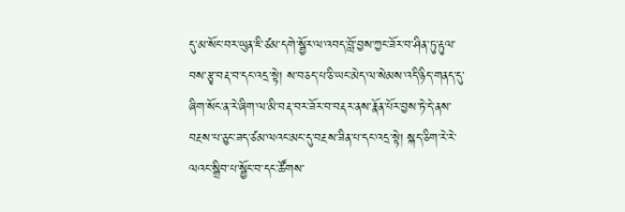དུ་མ་སོང་བར་ཡུན་ཇི་ཙམ་དགེ་སྦྱོར་ལ་འབད་བློ་བྱས་ཀྱང་ཟོར་བ་ཤིན་ཏུ་རྟུལ་བས་རྩྭ་བརྡ་བ་དང་འདྲ་སྟེ། ས་བཅད་པ་ཅི་ཡང་མེད་ལ་སེམས་འདི་ཉིད་གནད་དུ་ཞིག་སོང་ན་རེ་ཞིག་ལ་མི་བརྡ་བར་ཟོར་བ་བརྡར་ནས་རྣོན་པོར་བྱས་ཏེ་དེ་ནས་བརྔས་པ་ཅུང་ཟད་ཙམ་ལའང་མང་དུ་བརྔས་ཟིན་པ་དང་འདྲ་སྟེ། སྐད་ཅིག་རེ་རེ་ལའང་སྒྲིབ་པ་སྦྱོང་བ་དང་ཚོགས་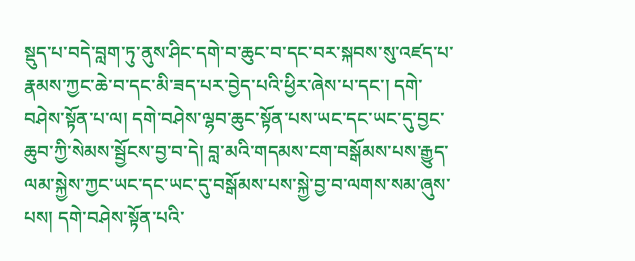སྡུད་པ་བདེ་བླག་ཏུ་ནུས་ཤིང་དགེ་བ་ཆུང་བ་དང་བར་སྐབས་སུ་འཛད་པ་རྣམས་ཀྱང་ཆེ་བ་དང་མི་ཟད་པར་བྱེད་པའི་ཕྱིར་ཞེས་པ་དང་། དགེ་བཤེས་སྟོན་པ་ལ། དགེ་བཤེས་ལྷབ་ཆུང་སྟོན་པས་ཡང་དང་ཡང་དུ་བྱང་ཆུབ་ཀྱི་སེམས་སྦྱོངས་བྱ་བ་དེ། བླ་མའི་གདམས་ངག་བསྒོམས་པས་རྒྱུད་ལམ་སྐྱེས་ཀྱང་ཡང་དང་ཡང་དུ་བསྒོམས་པས་སྐྱེ་བྱ་བ་ལགས་སམ་ཞུས་པས། དགེ་བཤེས་སྟོན་པའི་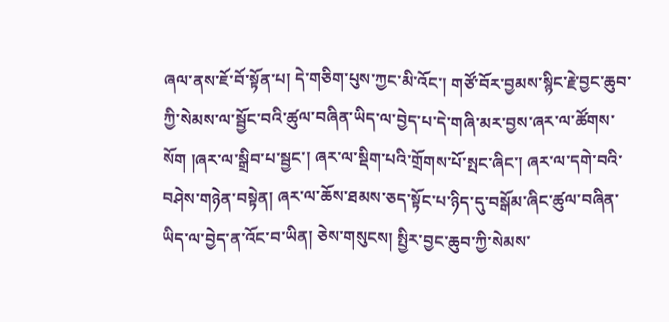ཞལ་ནས་ཇོ་བོ་སྟོན་པ། དེ་གཅིག་པུས་ཀྱང་མི་འོང་། གཙོ་བོར་བྱམས་སྙིང་རྗེ་བྱང་ཆུབ་ཀྱི་སེམས་ལ་སྦྱོང་བའི་ཚུལ་བཞིན་ཡིད་ལ་བྱེད་པ་དེ་གཞི་མར་བྱས་ཞར་ལ་ཚོགས་སོག །ཞར་ལ་སྒྲིབ་པ་སྦྱང་། ཞར་ལ་སྡིག་པའི་གྲོགས་པོ་སྤང་ཞིང་། ཞར་ལ་དགེ་བའི་བཤེས་གཉེན་བསྟེན། ཞར་ལ་ཆོས་ཐམས་ཅད་སྟོང་པ་ཉིད་དུ་བསྒོམ་ཞིང་ཚུལ་བཞིན་ཡིད་ལ་བྱེད་ན་འོང་བ་ཡིན། ཅེས་གསུངས། སྤྱིར་བྱང་ཆུབ་ཀྱི་སེམས་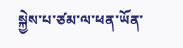སྐྱེས་པ་ཙམ་ལ་ཕན་ཡོན་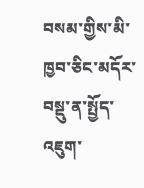བསམ་གྱིས་མི་ཁྱབ་ཅིང་མདོར་བསྡུ་ན་སྤྱོད་འཇུག་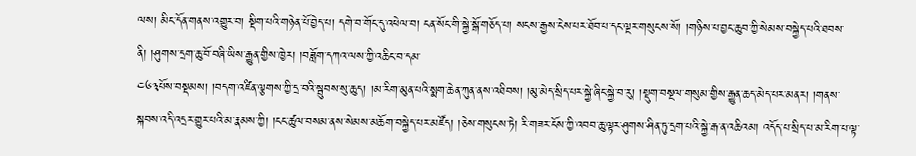ལས། མིང་དོན་གནས་འགྱུར་བ། སྡིག་པའི་གཉེན་པོ་བྱེད་པ། དགེ་བ་གོང་དུ་འཕེལ་བ། ངན་སོང་གི་སྐྱེ་སྒོ་གཅོད་པ། སངས་རྒྱས་ངེས་པར་ཐོབ་པ་དང་ལྔར་གསུངས་སོ། །གཉིས་པ་བྱང་ཆུབ་ཀྱི་སེམས་བསྐྱེད་པའི་ཐབས་ནི། །ཤུགས་དྲག་ཆུ་བོ་བཞི་ཡིས་རྒྱུན་གྱིས་ཁྱེར། །བཟློག་དཀའ་ལས་ཀྱི་འཆིང་བ་དམ་
༤༦༣པོས་བསྡམས། །བདག་འཛིན་ལྕགས་ཀྱི་དྲ་བའི་སྦུབས་སུ་ཆུད། །མ་རིག་མུན་པའི་སྨག་ཆེན་ཀུན་ནས་འཐིབས། །མུ་མེད་སྲིད་པར་སྐྱེ་ཞིང་སྐྱེ་བ་རུ། །སྡུག་བསྔལ་གསུམ་གྱིས་རྒྱུན་ཆད་མེད་པར་མནར། །གནས་སྐབས་འདི་འདྲར་གྱུར་པའི་མ་རྣམས་ཀྱི། །ངང་ཚུལ་བསམ་ནས་སེམས་མཆོག་བསྐྱེད་པར་མཛོད། །ཅེས་གསུངས་ཏེ། རི་གཟར་ངོས་ཀྱི་འབབ་ཆུ་ལྟར་ཤུགས་ཤིན་ཏུ་དྲག་པའི་སྐྱེ་རྒ་ན་འཆིའམ། འདོད་པ་སྲིད་པ་མ་རིག་པ་ལྟ་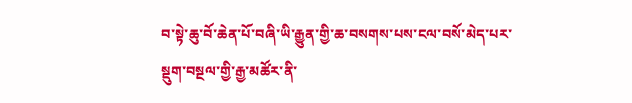བ་སྟེ་ཆུ་བོ་ཆེན་པོ་བཞི་ཡི་རྒྱུན་གྱི་ཆ་བསགས་པས་ངལ་བསོ་མེད་པར་སྡུག་བསྔལ་གྱི་རྒྱ་མཚོར་ནི་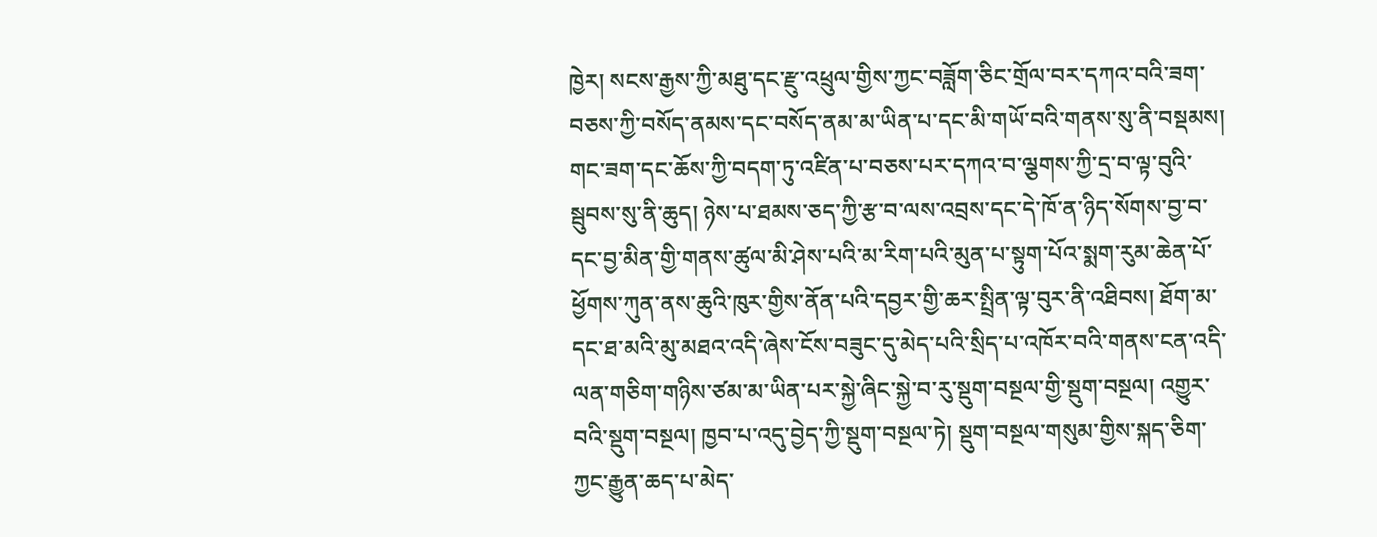ཁྱེར། སངས་རྒྱས་ཀྱི་མཐུ་དང་རྫུ་འཕྲུལ་གྱིས་ཀྱང་བཟློག་ཅིང་གྲོལ་བར་དཀའ་བའི་ཟག་བཅས་ཀྱི་བསོད་ནམས་དང་བསོད་ནམ་མ་ཡིན་པ་དང་མི་གཡོ་བའི་གནས་སུ་ནི་བསྡམས། གང་ཟག་དང་ཆོས་ཀྱི་བདག་ཏུ་འཛིན་པ་བཅས་པར་དཀའ་བ་ལྕགས་ཀྱི་དྲ་བ་ལྟ་བུའི་སྦུབས་སུ་ནི་ཆུད། ཉེས་པ་ཐམས་ཅད་ཀྱི་རྩ་བ་ལས་འབྲས་དང་དེ་ཁོ་ན་ཉིད་སོགས་བྱ་བ་དང་བྱ་མིན་གྱི་གནས་ཚུལ་མི་ཤེས་པའི་མ་རིག་པའི་མུན་པ་སྟུག་པོའ་སྨག་རུམ་ཆེན་པོ་ཕྱོགས་ཀུན་ནས་ཆུའི་ཁུར་གྱིས་ནོན་པའི་དབྱར་གྱི་ཆར་སྤྲིན་ལྟ་བུར་ནི་འཐིབས། ཐོག་མ་དང་ཐ་མའི་མུ་མཐའ་འདི་ཞེས་ངོས་བཟུང་དུ་མེད་པའི་སྲིད་པ་འཁོར་བའི་གནས་ངན་འདི་ལན་གཅིག་གཉིས་ཙམ་མ་ཡིན་པར་སྐྱེ་ཞིང་སྐྱེ་བ་རུ་སྡུག་བསྔལ་གྱི་སྡུག་བསྔལ། འགྱུར་བའི་སྡུག་བསྔལ། ཁྱབ་པ་འདུ་བྱེད་ཀྱི་སྡུག་བསྔལ་ཏེ། སྡུག་བསྔལ་གསུམ་གྱིས་སྐད་ཅིག་ཀྱང་རྒྱུན་ཆད་པ་མེད་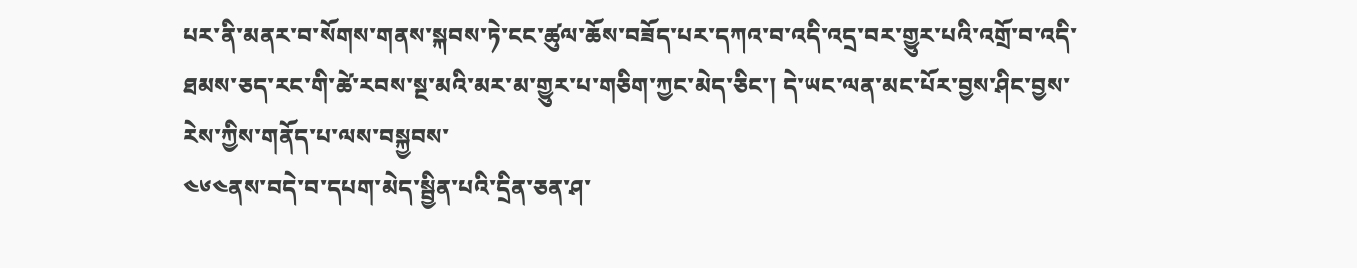པར་ནི་མནར་བ་སོགས་གནས་སྐབས་ཏེ་ངང་ཚུལ་ཆོས་བཟོད་པར་དཀའ་བ་འདི་འདྲ་བར་གྱུར་པའི་འགྲོ་བ་འདི་ཐམས་ཅད་རང་གི་ཚེ་རབས་སྔ་མའི་མར་མ་གྱུར་པ་གཅིག་ཀྱང་མེད་ཅིང་། དེ་ཡང་ལན་མང་པོར་བྱས་ཤིང་བྱས་རེས་ཀྱིས་གནོད་པ་ལས་བསྐྱབས་
༤༦༤ནས་བདེ་བ་དཔག་མེད་སྦྱིན་པའི་དྲིན་ཅན་ཤ་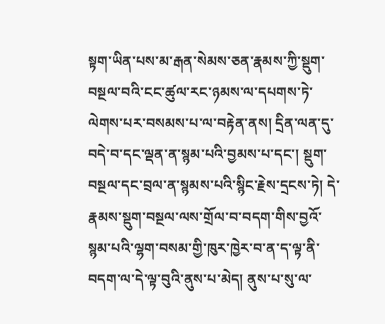སྟག་ཡིན་པས་མ་རྒན་སེམས་ཅན་རྣམས་ཀྱི་སྡུག་བསྔལ་བའི་ངང་ཚུལ་རང་ཉམས་ལ་དཔགས་ཏེ་ལེགས་པར་བསམས་པ་ལ་བརྟེན་ནས། དྲིན་ལན་དུ་བདེ་བ་དང་ལྡན་ན་སྙམ་པའི་བྱམས་པ་དང་། སྡུག་བསྔལ་དང་བྲལ་ན་སྙམས་པའི་སྙིང་རྗེས་དྲངས་ཏེ། དེ་རྣམས་སྡུག་བསྔལ་ལས་གྲོལ་བ་བདག་གིས་བྱའོ་སྙམ་པའི་ལྷག་བསམ་གྱི་ཁུར་ཁྱེར་བ་ན་ད་ལྟ་ནི་བདག་ལ་དེ་ལྟ་བུའི་ནུས་པ་མེད། ནུས་པ་སུ་ལ་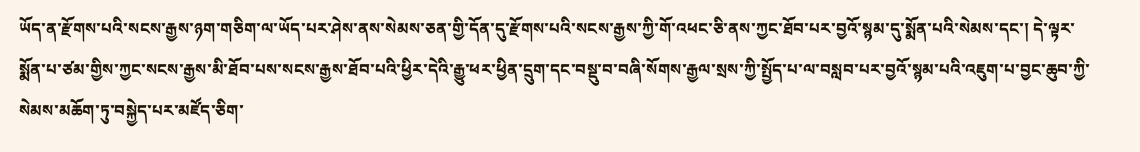ཡོད་ན་རྫོགས་པའི་སངས་རྒྱས་ཉག་གཅིག་ལ་ཡོད་པར་ཤེས་ནས་སེམས་ཅན་གྱི་དོན་དུ་རྫོགས་པའི་སངས་རྒྱས་ཀྱི་གོ་འཕང་ཅི་ནས་ཀྱང་ཐོབ་པར་བྱའོ་སྙམ་དུ་སྨོན་པའི་སེམས་དང་། དེ་ལྟར་སྨོན་པ་ཙམ་གྱིས་ཀྱང་སངས་རྒྱས་མི་ཐོབ་པས་སངས་རྒྱས་ཐོབ་པའི་ཕྱིར་དེའི་རྒྱུ་ཕར་ཕྱིན་དྲུག་དང་བསྡུ་བ་བཞི་སོགས་རྒྱལ་སྲས་ཀྱི་སྤྱོད་པ་ལ་བསླབ་པར་བྱའོ་སྙམ་པའི་འཇུག་པ་བྱང་ཆུབ་ཀྱི་སེམས་མཆོག་ཏུ་བསྐྱེད་པར་མཛོད་ཅིག་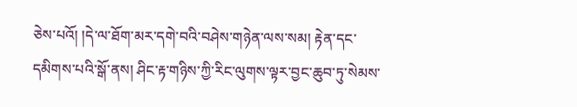ཅེས་པའོ། །དེ་ལ་ཐོག་མར་དགེ་བའི་བཤེས་གཉེན་ལས་སམ། རྟེན་དང་དམིགས་པའི་སྒོ་ནས། ཤིང་རྟ་གཉིས་ཀྱི་རིང་ལུགས་ལྟར་བྱང་ཆུབ་ཏུ་སེམས་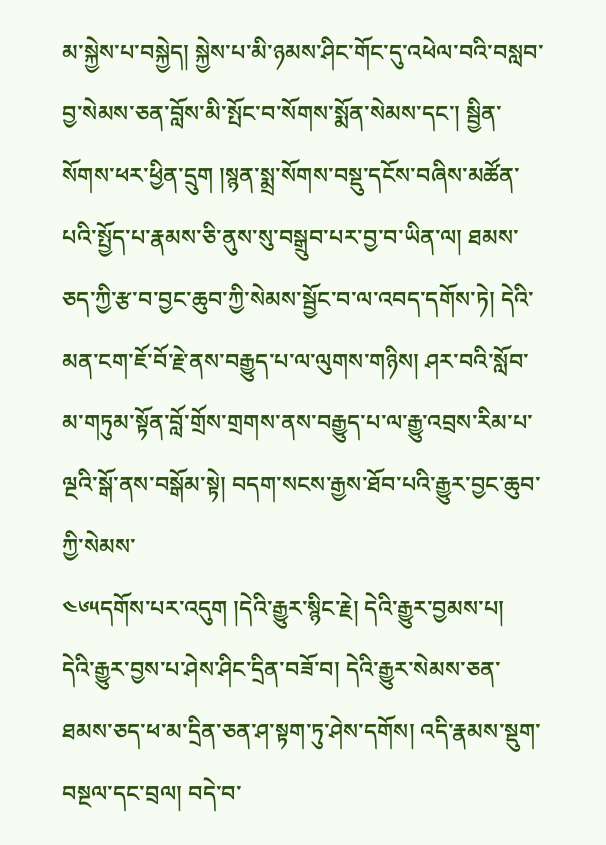མ་སྐྱེས་པ་བསྐྱེད། སྐྱེས་པ་མི་ཉམས་ཤིང་གོང་དུ་འཕེལ་བའི་བསླབ་བྱ་སེམས་ཅན་བློས་མི་སྤོང་བ་སོགས་སྨོན་སེམས་དང་། སྦྱིན་སོགས་ཕར་ཕྱིན་དྲུག །སྙན་སྨྲ་སོགས་བསྡུ་དངོས་བཞིས་མཚོན་པའི་སྤྱོད་པ་རྣམས་ཅི་ནུས་སུ་བསྒྲུབ་པར་བྱ་བ་ཡིན་ལ། ཐམས་ཅད་ཀྱི་རྩ་བ་བྱང་ཆུབ་ཀྱི་སེམས་སྦྱོང་བ་ལ་འབད་དགོས་ཏེ། དེའི་མན་ངག་ཇོ་བོ་རྗེ་ནས་བརྒྱུད་པ་ལ་ལུགས་གཉིས། ཤར་བའི་སློབ་མ་གཏུམ་སྟོན་བློ་གྲོས་གྲགས་ནས་བརྒྱུད་པ་ལ་རྒྱུ་འབྲས་རིམ་པ་ལྔའི་སྒོ་ནས་བསྒོམ་སྟེ། བདག་སངས་རྒྱས་ཐོབ་པའི་རྒྱུར་བྱང་ཆུབ་ཀྱི་སེམས་
༤༦༥དགོས་པར་འདུག །དེའི་རྒྱུར་སྙིང་རྗེ། དེའི་རྒྱུར་བྱམས་པ། དེའི་རྒྱུར་བྱས་པ་ཤེས་ཤིང་དྲིན་བཟོ་བ། དེའི་རྒྱུར་སེམས་ཅན་ཐམས་ཅད་ཕ་མ་དྲིན་ཅན་ཤ་སྟག་ཏུ་ཤེས་དགོས། འདི་རྣམས་སྡུག་བསྔལ་དང་བྲལ། བདེ་བ་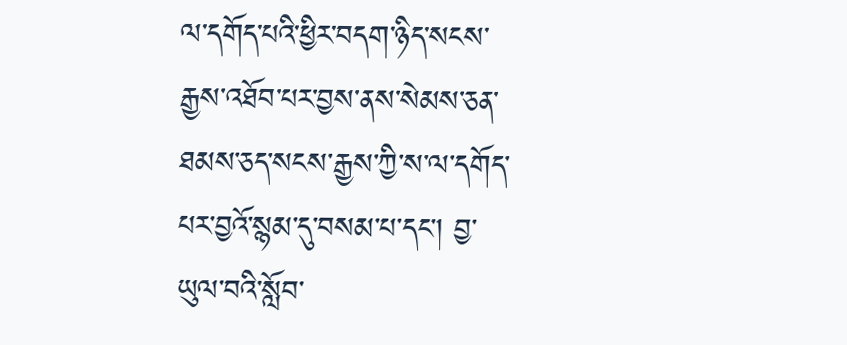ལ་དགོད་པའི་ཕྱིར་བདག་ཉིད་སངས་རྒྱས་འཐོབ་པར་བྱས་ནས་སེམས་ཅན་ཐམས་ཅད་སངས་རྒྱས་ཀྱི་ས་ལ་དགོད་པར་བྱའོ་སྙམ་དུ་བསམ་པ་དང་། བྱ་ཡུལ་བའི་སློབ་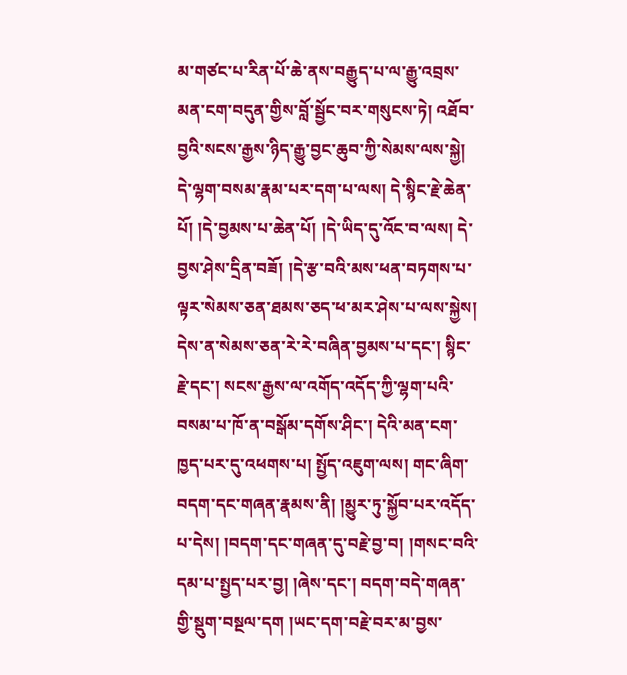མ་གཙང་པ་རིན་པོ་ཆེ་ནས་བརྒྱུད་པ་ལ་རྒྱུ་འབྲས་མན་ངག་བདུན་གྱིས་བློ་སྦྱོང་བར་གསུངས་ཏེ། འཐོབ་བྱའི་སངས་རྒྱས་ཉིད་རྒྱུ་བྱང་ཆུབ་ཀྱི་སེམས་ལས་སྐྱེ། དེ་ལྷག་བསམ་རྣམ་པར་དག་པ་ལས། དེ་སྙིང་རྗེ་ཆེན་པོ། །དེ་བྱམས་པ་ཆེན་པོ། །དེ་ཡིད་དུ་འོང་བ་ལས། དེ་བྱས་ཤེས་དྲིན་བཟོ། །དེ་རྩ་བའི་མས་ཕན་བཏགས་པ་ལྟར་སེམས་ཅན་ཐམས་ཅད་ཕ་མར་ཤེས་པ་ལས་སྐྱེས། དེས་ན་སེམས་ཅན་རེ་རེ་བཞིན་བྱམས་པ་དང་། སྙིང་རྗེ་དང་། སངས་རྒྱས་ལ་འགོད་འདོད་ཀྱི་ལྷག་པའི་བསམ་པ་ཁོ་ན་བསྒོམ་དགོས་ཤིང་། དེའི་མན་ངག་ཁྱད་པར་དུ་འཕགས་པ། སྤྱོད་འཇུག་ལས། གང་ཞིག་བདག་དང་གཞན་རྣམས་ནི། །མྱུར་ཏུ་སྐྱོབ་པར་འདོད་པ་དེས། །བདག་དང་གཞན་དུ་བརྗེ་བྱ་བ། །གསང་བའི་དམ་པ་སྤྱད་པར་བྱ། །ཞེས་དང་། བདག་བདེ་གཞན་གྱི་སྡུག་བསྔལ་དག །ཡང་དག་བརྗེ་བར་མ་བྱས་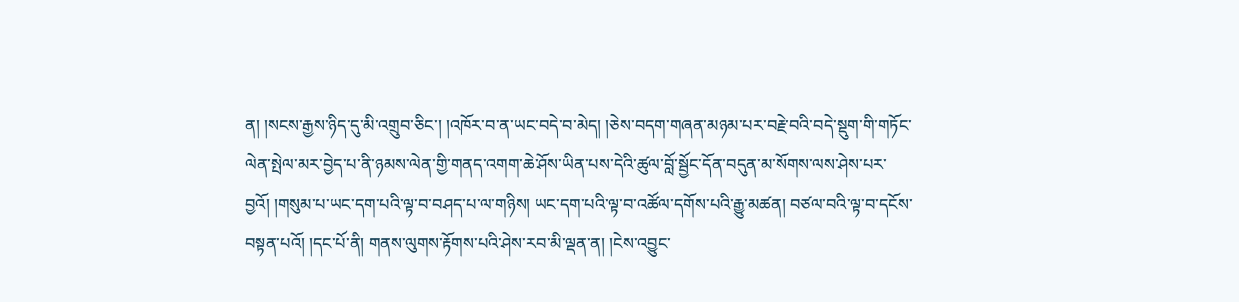ན། །སངས་རྒྱས་ཉིད་དུ་མི་འགྲུབ་ཅིང་། །འཁོར་བ་ན་ཡང་བདེ་བ་མེད། །ཅེས་བདག་གཞན་མཉམ་པར་བརྗེ་བའི་བདེ་སྡུག་གི་གཏོང་ལེན་སྤེལ་མར་བྱེད་པ་ནི་ཉམས་ལེན་གྱི་གནད་འགག་ཆེ་ཤོས་ཡིན་པས་དེའི་ཚུལ་བློ་སྦྱོང་དོན་བདུན་མ་སོགས་ལས་ཤེས་པར་བྱའོ། །གསུམ་པ་ཡང་དག་པའི་ལྟ་བ་བཤད་པ་ལ་གཉིས། ཡང་དག་པའི་ལྟ་བ་འཚོལ་དགོས་པའི་རྒྱུ་མཚན། བཙལ་བའི་ལྟ་བ་དངོས་བསྟན་པའོ། །དང་པོ་ནི། གནས་ལུགས་རྟོགས་པའི་ཤེས་རབ་མི་ལྡན་ན། །ངེས་འབྱུང་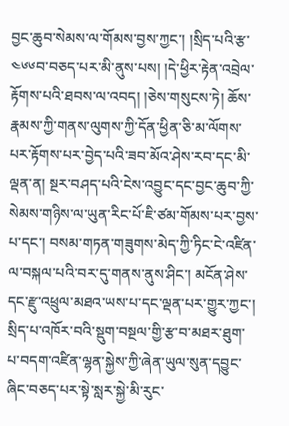བྱང་ཆུབ་སེམས་ལ་གོམས་བྱས་ཀྱང་། །སྲིད་པའི་རྩ་
༤༦༦བ་བཅད་པར་མི་ནུས་པས། །དེ་ཕྱིར་རྟེན་འབྲེལ་རྟོགས་པའི་ཐབས་ལ་འབད། །ཅེས་གསུངས་ཏེ། ཆོས་རྣམས་ཀྱི་གནས་ལུགས་ཀྱི་དོན་ཕྱིན་ཅི་མ་ལོགས་པར་རྟོགས་པར་བྱེད་པའི་ཟབ་མོའ་ཤེས་རབ་དང་མི་ལྡན་ན། སྔར་བཤད་པའི་ངེས་འབྱུང་དང་བྱང་ཆུབ་ཀྱི་སེམས་གཉིས་ལ་ཡུན་རིང་པོ་ཇི་ཙམ་གོམས་པར་བྱས་པ་དང་། བསམ་གཏན་གཟུགས་མེད་ཀྱི་ཏིང་ངེ་འཛིན་ལ་བསྐལ་པའི་བར་དུ་གནས་ནུས་ཤིང་། མངོན་ཤེས་དང་རྫུ་འཕྲུལ་མཐའ་ཡས་པ་དང་ལྡན་པར་གྱུར་ཀྱང་། སྲིད་པ་འཁོར་བའི་སྡུག་བསྔལ་གྱི་རྩ་བ་མཐར་ཐུག་པ་བདག་འཛིན་ལྷན་སྐྱེས་ཀྱི་ཞེན་ཡུལ་སུན་དབྱུང་ཞིང་བཅད་པར་སྟེ་སླར་སྐྱེ་མི་རུང་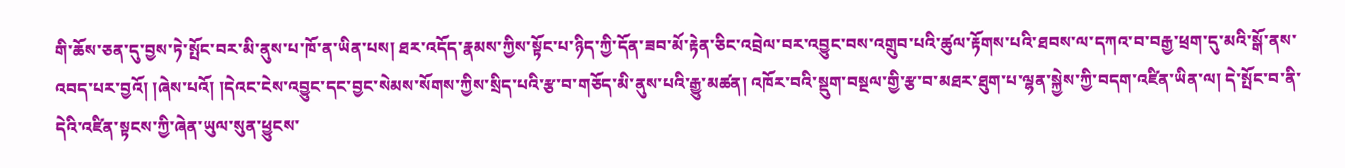གི་ཆོས་ཅན་དུ་བྱས་ཏེ་སྤོང་བར་མི་ནུས་པ་ཁོ་ན་ཡིན་པས། ཐར་འདོད་རྣམས་ཀྱིས་སྟོང་པ་ཉིད་ཀྱི་དོན་ཟབ་མོ་རྟེན་ཅིང་འབྲེལ་བར་འབྱུང་བས་འགྲུབ་པའི་ཚུལ་རྟོགས་པའི་ཐབས་ལ་དཀའ་བ་བརྒྱ་ཕྲག་དུ་མའི་སྒོ་ནས་འབད་པར་བྱའོ། །ཞེས་པའོ། །དེའང་ངེས་འབྱུང་དང་བྱང་སེམས་སོགས་ཀྱིས་སྲིད་པའི་རྩ་བ་གཅོད་མི་ནུས་པའི་རྒྱུ་མཚན། འཁོར་བའི་སྡུག་བསྔལ་གྱི་རྩ་བ་མཐར་ཐུག་པ་ལྷན་སྐྱེས་ཀྱི་བདག་འཛིན་ཡིན་ལ། དེ་སྤོང་བ་ནི་དེའི་འཛིན་སྟངས་ཀྱི་ཞེན་ཡུལ་སུན་ཕྱུངས་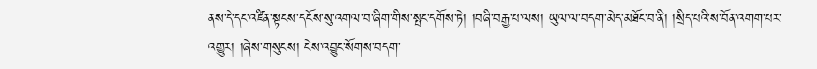ནས་དེ་དང་འཛིན་སྟངས་དངོས་སུ་འགལ་བ་ཞིག་གིས་སྤང་དགོས་ཏེ། །བཞི་བརྒྱ་པ་ལས། ཡུལ་ལ་བདག་མེད་མཐོང་བ་ནི། །སྲིད་པའི་ས་བོན་འགག་པར་འགྱུར། །ཞེས་གསུངས། ངེས་འབྱུང་སོགས་བདག་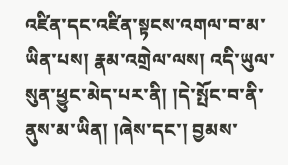འཛིན་དང་འཛིན་སྟངས་འགལ་བ་མ་ཡིན་པས། རྣམ་འགྲེལ་ལས། འདི་ཡུལ་སུན་ཕྱུང་མེད་པར་ནི། །དེ་སྤོང་བ་ནི་ནུས་མ་ཡིན། །ཞེས་དང་། བྱམས་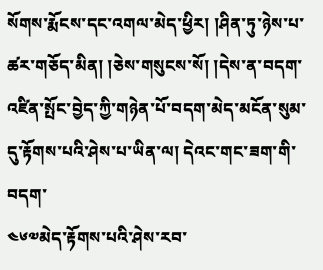སོགས་རྨོངས་དང་འགལ་མེད་ཕྱིར། །ཤིན་ཏུ་ཉེས་པ་ཚར་གཅོད་མིན། །ཅེས་གསུངས་སོ། །དེས་ན་བདག་འཛིན་སྤོང་བྱེད་ཀྱི་གཉེན་པོ་བདག་མེད་མངོན་སུམ་དུ་རྟོགས་པའི་ཤེས་པ་ཡིན་ལ། དེའང་གང་ཟག་གི་བདག་
༤༦༧མེད་རྟོགས་པའི་ཤེས་རབ་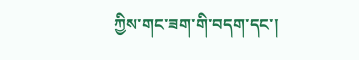ཀྱིས་གང་ཟག་གི་བདག་དང་།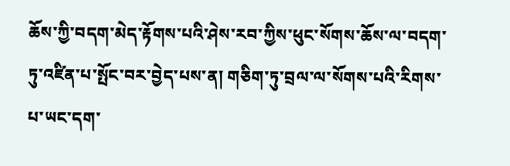ཆོས་ཀྱི་བདག་མེད་རྟོགས་པའི་ཤེས་རབ་ཀྱིས་ཕུང་སོགས་ཆོས་ལ་བདག་ཏུ་འཛིན་པ་སྤོང་བར་བྱེད་པས་ན། གཅིག་ཏུ་བྲལ་ལ་སོགས་པའི་རིགས་པ་ཡང་དག་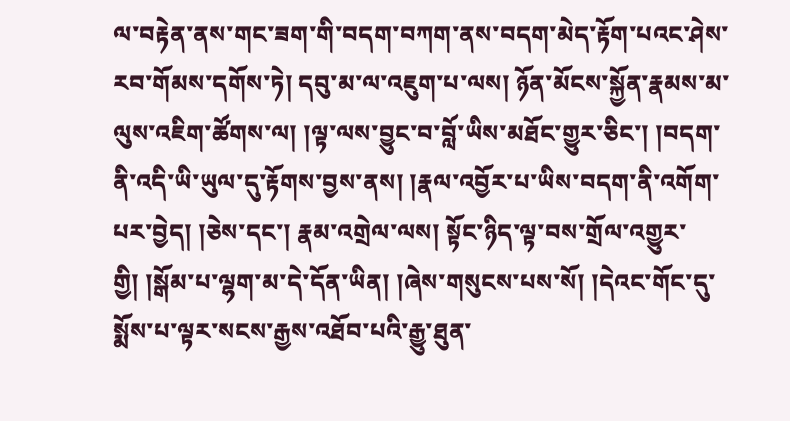ལ་བརྟེན་ནས་གང་ཟག་གི་བདག་བཀག་ནས་བདག་མེད་རྟོག་པའང་ཤེས་རབ་གོམས་དགོས་ཏེ། དབུ་མ་ལ་འཇུག་པ་ལས། ཉོན་མོངས་སྐྱོན་རྣམས་མ་ལུས་འཇིག་ཚོགས་ལ། །ལྟ་ལས་བྱུང་བ་བློ་ཡིས་མཐོང་གྱུར་ཅིང་། །བདག་ནི་འདི་ཡི་ཡུལ་དུ་རྟོགས་བྱས་ནས། །རྣལ་འབྱོར་པ་ཡིས་བདག་ནི་འགོག་པར་བྱེད། །ཅེས་དང་། རྣམ་འགྲེལ་ལས། སྟོང་ཉིད་ལྟ་བས་གྲོལ་འགྱུར་གྱི། །སྒོམ་པ་ལྷག་མ་དེ་དོན་ཡིན། །ཞེས་གསུངས་པས་སོ། །དེའང་གོང་དུ་སྨོས་པ་ལྟར་སངས་རྒྱས་འཐོབ་པའི་རྒྱུ་ཐུན་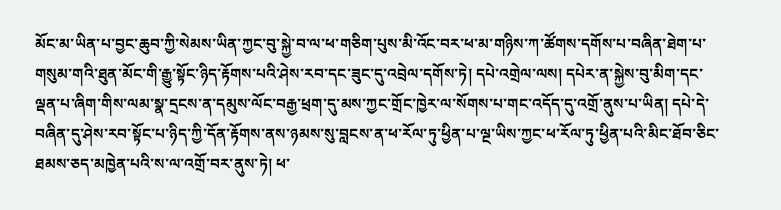མོང་མ་ཡིན་པ་བྱང་ཆུབ་ཀྱི་སེམས་ཡིན་ཀྱང་བུ་སྐྱེ་བ་ལ་ཕ་གཅིག་པུས་མི་འོང་བར་ཕ་མ་གཉིས་ཀ་ཚོགས་དགོས་པ་བཞིན་ཐེག་པ་གསུམ་གའི་ཐུན་མོང་གི་རྒྱུ་སྟོང་ཉིད་རྟོགས་པའི་ཤེས་རབ་དང་ཟུང་དུ་འབྲེལ་དགོས་ཏེ། དཔེ་འགྲེལ་ལས། དཔེར་ན་སྐྱེས་བུ་མིག་དང་ལྡན་པ་ཞིག་གིས་ལམ་སྣ་དྲངས་ན་དམུས་ལོང་བརྒྱ་ཕྲག་དུ་མས་ཀྱང་གྲོང་ཁྱེར་ལ་སོགས་པ་གང་འདོད་དུ་འགྲོ་ནུས་པ་ཡིན། དཔེ་དེ་བཞིན་དུ་ཤེས་རབ་སྟོང་པ་ཉིད་ཀྱི་དོན་རྟོགས་ནས་ཉམས་སུ་བླངས་ན་ཕ་རོལ་ཏུ་ཕྱིན་པ་ལྔ་ཡིས་ཀྱང་ཕ་རོལ་ཏུ་ཕྱིན་པའི་མིང་ཐོབ་ཅིང་ཐམས་ཅད་མཁྱེན་པའི་ས་ལ་འགྲོ་བར་ནུས་ཏེ། ཕ་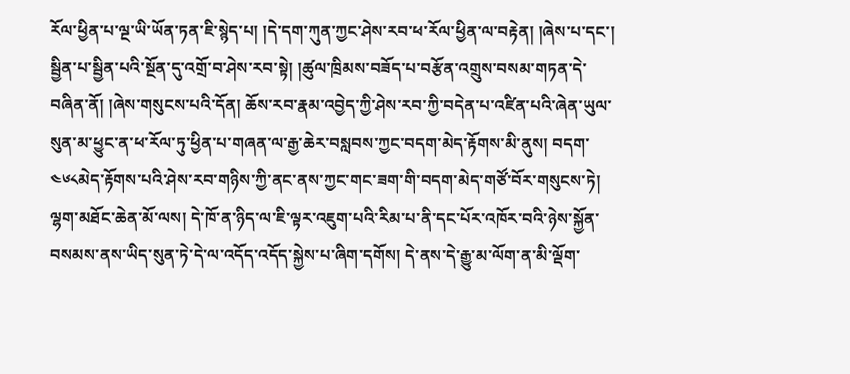རོལ་ཕྱིན་པ་ལྔ་ཡི་ཡོན་ཏན་ཇི་སྙེད་པ། །དེ་དག་ཀུན་ཀྱང་ཤེས་རབ་ཕ་རོལ་ཕྱིན་ལ་བརྟེན། །ཞེས་པ་དང་། སྦྱིན་པ་སྦྱིན་པའི་སྔོན་དུ་འགྲོ་བ་ཤེས་རབ་སྟེ། །ཚུལ་ཁྲིམས་བཟོད་པ་བརྩོན་འགྲུས་བསམ་གཏན་དེ་བཞིན་ནོ། །ཞེས་གསུངས་པའི་དོན། ཆོས་རབ་རྣམ་འབྱེད་ཀྱི་ཤེས་རབ་ཀྱི་བདེན་པ་འཛིན་པའི་ཞེན་ཡུལ་སུན་མ་ཕྱུང་ན་ཕ་རོལ་ཏུ་ཕྱིན་པ་གཞན་ལ་རྒྱ་ཆེར་བསླབས་ཀྱང་བདག་མེད་རྟོགས་མི་ནུས། བདག་
༤༦༨མེད་རྟོགས་པའི་ཤེས་རབ་གཉིས་ཀྱི་ནང་ནས་ཀྱང་གང་ཟག་གི་བདག་མེད་གཙོ་བོར་གསུངས་ཏེ། ལྷག་མཐོང་ཆེན་མོ་ལས། དེ་ཁོ་ན་ཉིད་ལ་ཇི་ལྟར་འཇུག་པའི་རིམ་པ་ནི་དང་པོར་འཁོར་བའི་ཉེས་སྐྱོན་བསམས་ནས་ཡིད་སུན་ཏེ་དེ་ལ་འདོད་འདོད་སྐྱེས་པ་ཞིག་དགོས། དེ་ནས་དེ་རྒྱུ་མ་ལོག་ན་མི་ལྡོག་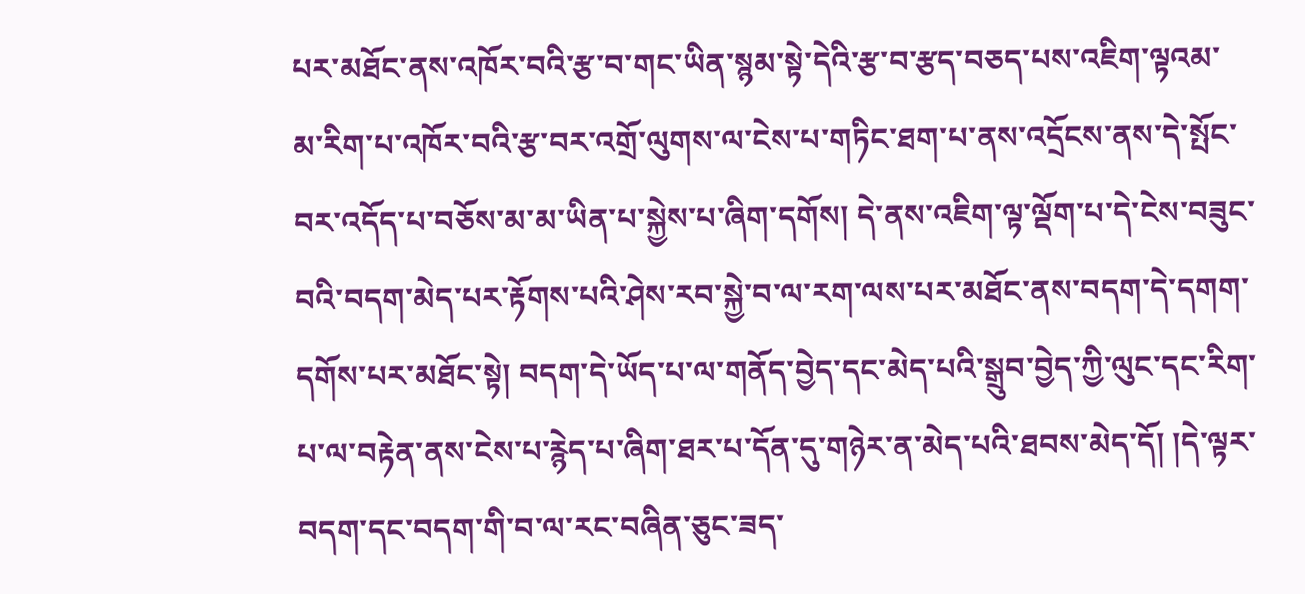པར་མཐོང་ནས་འཁོར་བའི་རྩ་བ་གང་ཡིན་སྙམ་སྟེ་དེའི་རྩ་བ་རྩད་བཅད་པས་འཇིག་ལྟའམ་མ་རིག་པ་འཁོར་བའི་རྩ་བར་འགྲོ་ལུགས་ལ་ངེས་པ་གཏིང་ཐག་པ་ནས་འདྲོངས་ནས་དེ་སྤོང་བར་འདོད་པ་བཅོས་མ་མ་ཡིན་པ་སྐྱེས་པ་ཞིག་དགོས། དེ་ནས་འཇིག་ལྟ་ལྡོག་པ་དེ་ངེས་བཟུང་བའི་བདག་མེད་པར་རྟོགས་པའི་ཤེས་རབ་སྐྱེ་བ་ལ་རག་ལས་པར་མཐོང་ནས་བདག་དེ་དགག་དགོས་པར་མཐོང་སྟེ། བདག་དེ་ཡོད་པ་ལ་གནོད་བྱེད་དང་མེད་པའི་སྒྲུབ་བྱེད་ཀྱི་ལུང་དང་རིག་པ་ལ་བརྟེན་ནས་ངེས་པ་རྙེད་པ་ཞིག་ཐར་པ་དོན་དུ་གཉེར་ན་མེད་པའི་ཐབས་མེད་དོ། །དེ་ལྟར་བདག་དང་བདག་གི་བ་ལ་རང་བཞིན་ཅུང་ཟད་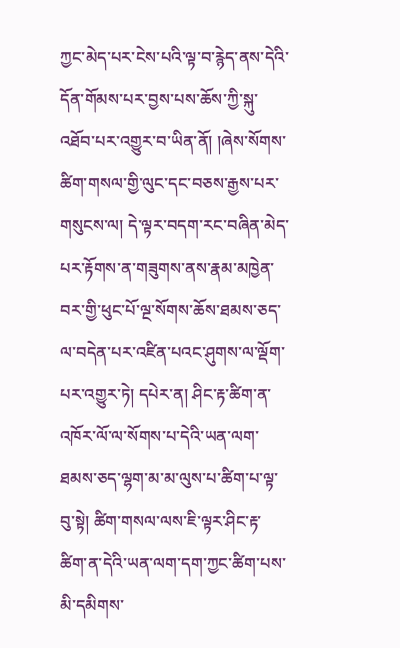ཀྱང་མེད་པར་ངེས་པའི་ལྟ་བ་རྙེད་ནས་དེའི་དོན་གོམས་པར་བྱས་པས་ཆོས་ཀྱི་སྐུ་འཐོབ་པར་འགྱུར་བ་ཡིན་ནོ། །ཞེས་སོགས་ཚིག་གསལ་གྱི་ལུང་དང་བཅས་རྒྱས་པར་གསུངས་ལ། དེ་ལྟར་བདག་རང་བཞིན་མེད་པར་རྟོགས་ན་གཟུགས་ནས་རྣམ་མཁྱེན་བར་གྱི་ཕུང་པོ་ལྔ་སོགས་ཆོས་ཐམས་ཅད་ལ་བདེན་པར་འཛིན་པའང་ཤུགས་ལ་ལྡོག་པར་འགྱུར་ཏེ། དཔེར་ན། ཤིང་རྟ་ཚིག་ན་འཁོར་ལོ་ལ་སོགས་པ་དེའི་ཡན་ལག་ཐམས་ཅད་ལྷག་མ་མ་ལུས་པ་ཚིག་པ་ལྟ་བུ་སྟེ། ཚིག་གསལ་ལས་ཇི་ལྟར་ཤིང་རྟ་ཚིག་ན་དེའི་ཡན་ལག་དག་ཀྱང་ཚིག་པས་མི་དམིགས་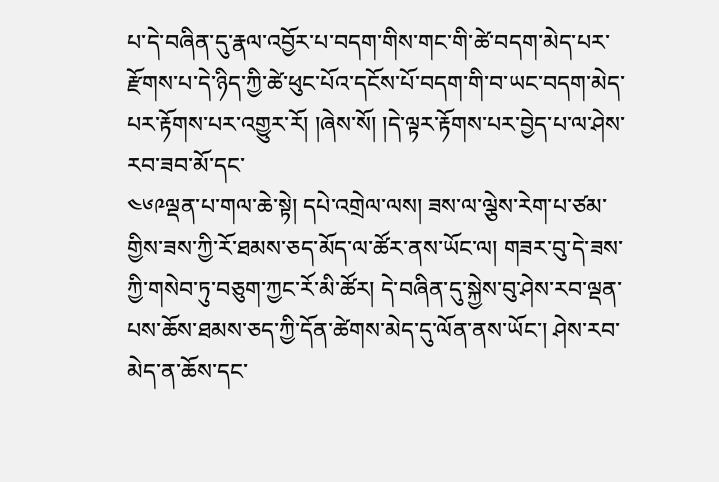པ་དེ་བཞིན་དུ་རྣལ་འབྱོར་པ་བདག་གིས་གང་གི་ཚེ་བདག་མེད་པར་རྫོགས་པ་དེ་ཉིད་ཀྱི་ཚེ་ཕུང་པོའ་དངོས་པོ་བདག་གི་བ་ཡང་བདག་མེད་པར་རྟོགས་པར་འགྱུར་རོ། །ཞེས་སོ། །དེ་ལྟར་རྟོགས་པར་བྱེད་པ་ལ་ཤེས་རབ་ཟབ་མོ་དང་
༤༦༩ལྡན་པ་གལ་ཆེ་སྟེ། དཔེ་འགྲེལ་ལས། ཟས་ལ་ལྕེས་རེག་པ་ཙམ་གྱིས་ཟས་ཀྱི་རོ་ཐམས་ཅད་མོད་ལ་ཚོར་ནས་ཡོང་ལ། གཟར་བུ་དེ་ཟས་ཀྱི་གསེབ་ཏུ་བཅུག་ཀྱང་རོ་མི་ཚོར། དེ་བཞིན་དུ་སྐྱེས་བུ་ཤེས་རབ་ལྡན་པས་ཆོས་ཐམས་ཅད་ཀྱི་དོན་ཚེགས་མེད་དུ་ལོན་ནས་ཡོང་། ཤེས་རབ་མེད་ན་ཆོས་དང་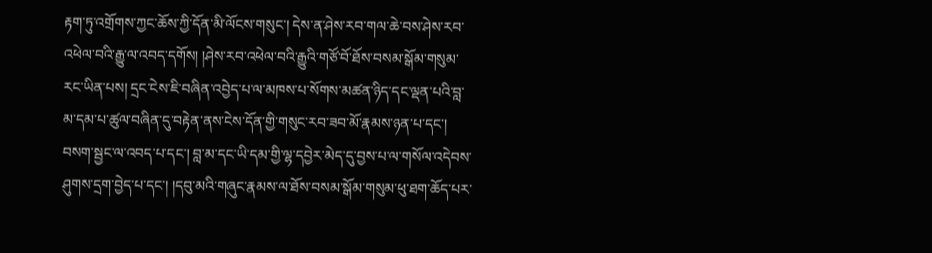རྟག་ཏུ་འགྲོགས་ཀྱང་ཆོས་ཀྱི་དོན་མི་ལོངས་གསུང་། དེས་ན་ཤེས་རབ་གལ་ཆེ་བས་ཤེས་རབ་འཕེལ་བའི་རྒྱུ་ལ་འབད་དགོས། །ཤེས་རབ་འཕེལ་བའི་རྒྱུའི་གཙོ་བོ་ཐོས་བསམ་སྒོམ་གསུམ་རང་ཡིན་པས། དྲང་ངེས་ཇི་བཞིན་འབྱེད་པ་ལ་མཁས་པ་སོགས་མཚན་ཉིད་དང་ལྡན་པའི་བླ་མ་དམ་པ་ཚུལ་བཞིན་དུ་བརྟེན་ནས་ངེས་དོན་གྱི་གསུང་རབ་ཟབ་མོ་རྣམས་ཉན་པ་དང་། བསག་སྦྱང་ལ་འབད་པ་དང་། བླ་མ་དང་ཡི་དམ་གྱི་ལྷ་དབྱེར་མེད་དུ་བྱས་པ་ལ་གསོལ་འདེབས་ཤུགས་དྲག་བྱེད་པ་དང་། །དབུ་མའི་གཞུང་རྣམས་ལ་ཐོས་བསམ་སྒོམ་གསུམ་ཕུ་ཐག་ཆོད་པར་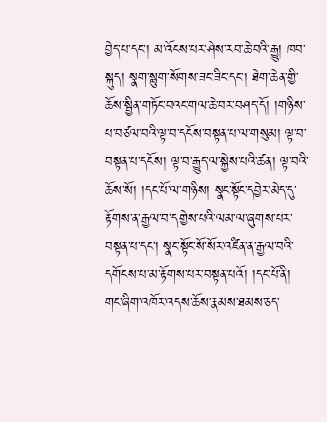བྱེད་པ་དང་། མ་འོངས་པར་ཤེས་རབ་ཆེ་བའི་རྒྱུ། ཁབ་སྐུད། སྣག་སྙུག་སོགས་ཟང་ཟིང་དང་། ཐེག་ཆེན་གྱི་ཆོས་སྦྱིན་གཏོང་བའང་གལ་ཆེ་བར་བཤད་དོ། །གཉིས་པ་བཙལ་བའི་ལྟ་བ་དངོས་བསྟན་པ་ལ་གསུམ། ལྟ་བ་བསྟན་པ་དངོས། ལྟ་བ་རྒྱུད་ལ་སྐྱེས་པའི་ཚན། ལྟ་བའི་ཆོས་སོ། །དང་པོ་ལ་གཉིས། སྣང་སྟོང་དབྱེར་མེད་དུ་རྟོགས་ན་རྒྱལ་བ་དགྱེས་པའི་ལམ་ལ་ཞུགས་པར་བསྟན་པ་དང་། སྣང་སྟོང་སོ་སོར་འཛིན་ན་རྒྱལ་བའི་དགོངས་པ་མ་རྟོགས་པར་བསྟན་པའོ། །དང་པོ་ནི། གང་ཞིག་འཁོར་འདས་ཆོས་རྣམས་ཐམས་ཅད་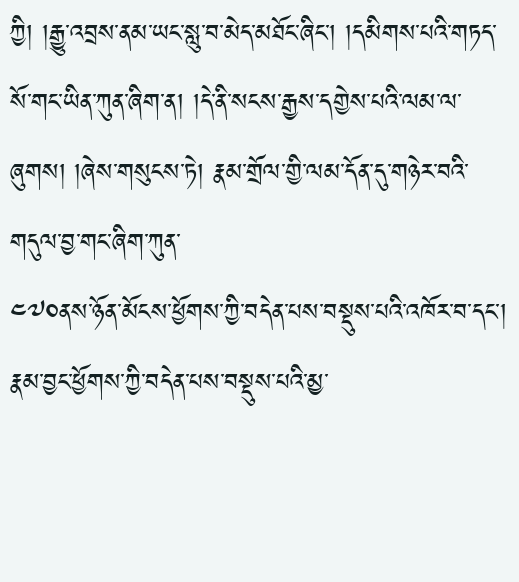ཀྱི། །རྒྱུ་འབྲས་ནམ་ཡང་སླུ་བ་མེད་མཐོང་ཞིང་། །དམིགས་པའི་གཏད་སོ་གང་ཡིན་ཀུན་ཞིག་ན། །དེ་ནི་སངས་རྒྱས་དགྱེས་པའི་ལམ་ལ་ཞུགས། །ཞེས་གསུངས་ཏེ། རྣམ་གྲོལ་གྱི་ལམ་དོན་དུ་གཉེར་བའི་གདུལ་བྱ་གང་ཞིག་ཀུན་
༤༧༠ནས་ཉོན་མོངས་ཕྱོགས་ཀྱི་བདེན་པས་བསྡུས་པའི་འཁོར་བ་དང་། རྣམ་བྱང་ཕྱོགས་ཀྱི་བདེན་པས་བསྡུས་པའི་མྱ་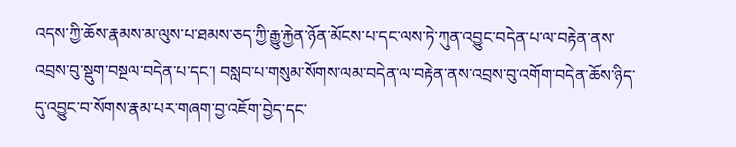འདས་ཀྱི་ཆོས་རྣམས་མ་ལུས་པ་ཐམས་ཅད་ཀྱི་རྒྱུ་རྐྱེན་ཉོན་མོངས་པ་དང་ལས་ཏེ་ཀུན་འབྱུང་བདེན་པ་ལ་བརྟེན་ནས་འབྲས་བུ་སྡུག་བསྔལ་བདེན་པ་དང་། བསླབ་པ་གསུམ་སོགས་ལམ་བདེན་ལ་བརྟེན་ནས་འབྲས་བུ་འགོག་བདེན་ཆོས་ཉིད་དུ་འབྱུང་བ་སོགས་རྣམ་པར་གཞག་བྱ་འཇོག་བྱེད་དང་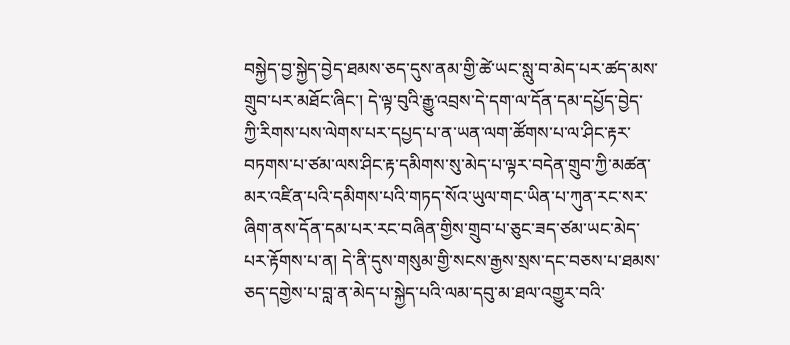བསྐྱེད་བྱ་སྐྱེད་བྱེད་ཐམས་ཅད་དུས་ནམ་གྱི་ཚེ་ཡང་སླུ་བ་མེད་པར་ཚད་མས་གྲུབ་པར་མཐོང་ཞིང་། དེ་ལྟ་བུའི་རྒྱུ་འབྲས་དེ་དག་ལ་དོན་དམ་དཔྱོད་བྱེད་ཀྱི་རིགས་པས་ལེགས་པར་དཔྱད་པ་ན་ཡན་ལག་ཚོགས་པ་ལ་ཤིང་རྟར་བཏགས་པ་ཙམ་ལས་ཤིང་རྟ་དམིགས་སུ་མེད་པ་ལྟར་བདེན་གྲུབ་ཀྱི་མཚན་མར་འཛིན་པའི་དམིགས་པའི་གཏད་སོའ་ཡུལ་གང་ཡིན་པ་ཀུན་རང་སར་ཞིག་ནས་དོན་དམ་པར་རང་བཞིན་གྱིས་གྲུབ་པ་ཅུང་ཟད་ཙམ་ཡང་མེད་པར་རྟོགས་པ་ན། དེ་ནི་དུས་གསུམ་གྱི་སངས་རྒྱས་སྲས་དང་བཅས་པ་ཐམས་ཅད་དགྱེས་པ་བླ་ན་མེད་པ་སྐྱེད་པའི་ལམ་དབུ་མ་ཐལ་འགྱུར་བའི་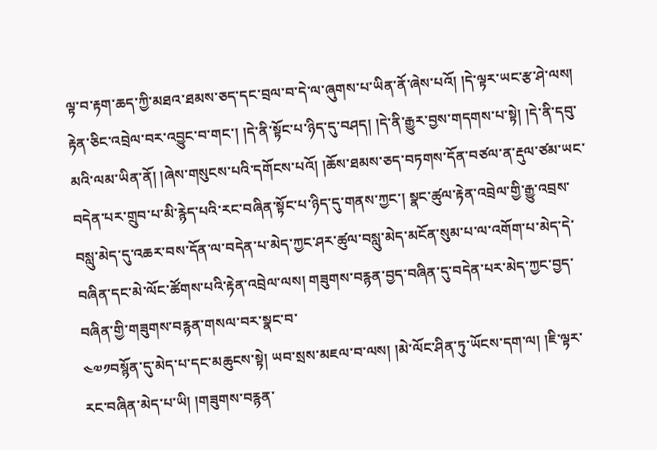ལྟ་བ་རྟག་ཆད་ཀྱི་མཐའ་ཐམས་ཅད་དང་བྲལ་བ་དེ་ལ་ཞུགས་པ་ཡིན་ནོ་ཞེས་པའོ། །དེ་ལྟར་ཡང་རྩ་ཤེ་ལས། རྟེན་ཅིང་འབྲེལ་བར་འབྱུང་བ་གང་། །དེ་ནི་སྟོང་པ་ཉིད་དུ་བཤད། །དེ་ནི་རྒྱུར་བྱས་གདགས་པ་སྟེ། །དེ་ནི་དབུ་མའི་ལམ་ཡིན་ནོ། །ཞེས་གསུངས་པའི་དགོངས་པའོ། །ཆོས་ཐམས་ཅད་བཏགས་དོན་བཙལ་ན་རྡུལ་ཙམ་ཡང་བདེན་པར་གྲུབ་པ་མི་རྙེད་པའི་རང་བཞིན་སྟོང་པ་ཉིད་དུ་གནས་ཀྱང་། སྣང་ཚུལ་རྟེན་འབྲེལ་གྱི་རྒྱུ་འབྲས་བསླུ་མེད་དུ་འཆར་བས་དོན་ལ་བདེན་པ་མེད་ཀྱང་ཤར་ཚུལ་བསླུ་མེད་མངོན་སུམ་པ་ལ་འགོག་པ་མེད་དེ་བཞིན་དང་མེ་ལོང་ཚོགས་པའི་རྟེན་འབྲེལ་ལས། གཟུགས་བརྙན་བྱད་བཞིན་དུ་བདེན་པར་མེད་ཀྱང་བྱད་བཞིན་གྱི་གཟུགས་བརྙན་གསལ་བར་སྣང་བ་
༤༧༡བསྙོན་དུ་མེད་པ་དང་མཆུངས་སྟེ། ཡབ་སྲས་མཇལ་བ་ལས། །མེ་ལོང་ཤིན་ཏུ་ཡོངས་དག་ལ། །ཇི་ལྟར་རང་བཞིན་མེད་པ་ཡི། །གཟུགས་བརྙན་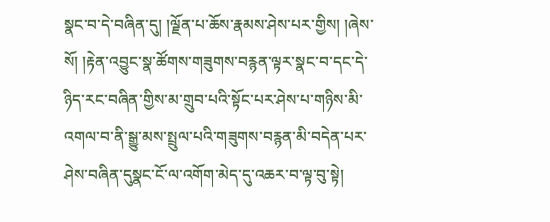སྣང་བ་དེ་བཞིན་དུ། །ལྗོན་པ་ཆོས་རྣམས་ཤེས་པར་གྱིས། །ཞེས་སོ། །རྟེན་འབྱུང་སྣ་ཚོགས་གཟུགས་བརྙན་ལྟར་སྣང་བ་དང་དེ་ཉིད་རང་བཞིན་གྱིས་མ་གྲུབ་པའི་སྟོང་པར་ཤེས་པ་གཉིས་མི་འགལ་བ་ནི་སྒྱུ་མས་སྤྲུལ་པའི་གཟུགས་བརྙན་མི་བདེན་པར་ཤེས་བཞིན་དུསྣང་ངོ་ལ་འགོག་མེད་དུ་འཆར་བ་ལྟ་བུ་སྟེ།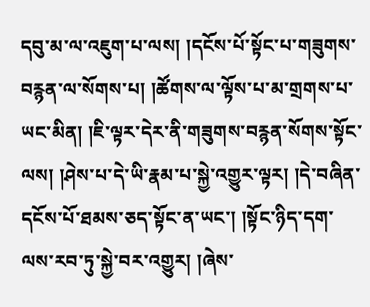དབུ་མ་ལ་འཇུག་པ་ལས། །དངོས་པོ་སྟོང་པ་གཟུགས་བརྙན་ལ་སོགས་པ། །ཚོགས་ལ་ལྟོས་པ་མ་གྲགས་པ་ཡང་མིན། །ཇི་ལྟར་དེར་ནི་གཟུགས་བརྙན་སོགས་སྟོང་ལས། །ཤེས་པ་དེ་ཡི་རྣམ་པ་སྐྱེ་འགྱུར་ལྟར། །དེ་བཞིན་དངོས་པོ་ཐམས་ཅད་སྟོང་ན་ཡང་། །སྟོང་ཉིད་དག་ལས་རབ་ཏུ་སྐྱེ་བར་འགྱུར། །ཞེས་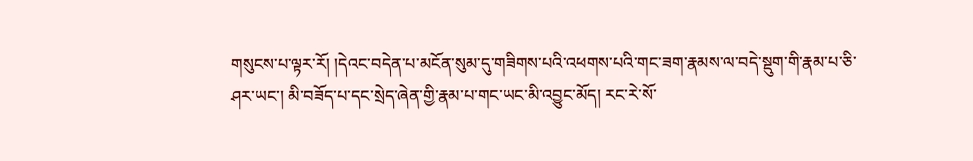གསུངས་པ་ལྟར་རོ། །དེའང་བདེན་པ་མངོན་སུམ་དུ་གཟིགས་པའི་འཕགས་པའི་གང་ཟག་རྣམས་ལ་བདེ་སྡུག་གི་རྣམ་པ་ཅི་ཤར་ཡང་། མི་བཟོད་པ་དང་སྲེད་ཞེན་གྱི་རྣམ་པ་གང་ཡང་མི་འབྱུང་མོད། རང་རེ་སོ་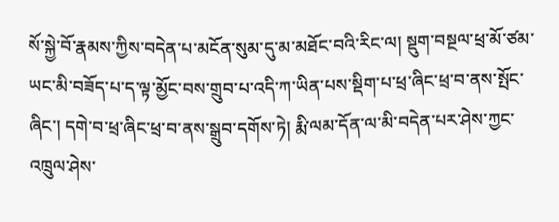སོ་སྐྱེ་བོ་རྣམས་ཀྱིས་བདེན་པ་མངོན་སུམ་དུ་མ་མཐོང་བའི་རིང་ལ། སྡུག་བསྔལ་ཕྲ་མོ་ཙམ་ཡང་མི་བཟོད་པ་ད་ལྟ་མྱོང་བས་གྲུབ་པ་འདི་ཀ་ཡིན་པས་སྡིག་པ་ཕྲ་ཞིང་ཕྲ་བ་ནས་སྤོང་ཞིང་། དགེ་བ་ཕྲ་ཞིང་ཕྲ་བ་ནས་སྒྲུབ་དགོས་ཏེ། རྨི་ལམ་དོན་ལ་མི་བདེན་པར་ཤེས་ཀྱང་འཁྲུལ་ཤེས་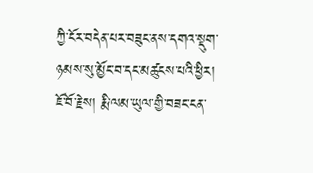ཀྱི་ངོར་བདེན་པར་བཟུང་ནས་དགའ་སྡུག་ཉམས་སུ་མྱོང་བ་དང་མཚུངས་པའི་ཕྱིར། ཇོ་བོ་རྗེས། རྨི་ལམ་ཡུལ་གྱི་བཟང་ངན་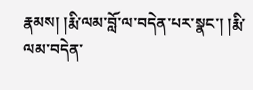རྣམས། །རྨི་ལམ་བློ་ལ་བདེན་པར་སྣང་། །རྨི་ལམ་བདེན་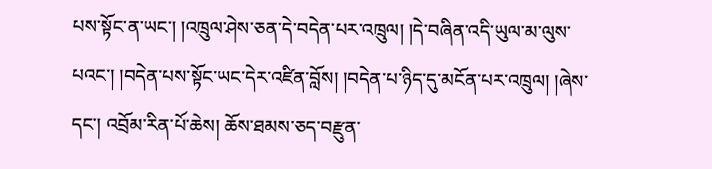པས་སྟོང་ན་ཡང་། །འཁྲུལ་ཤེས་ཅན་དེ་བདེན་པར་འཁྲུལ། །དེ་བཞིན་འདི་ཡུལ་མ་ལུས་པའང་། །བདེན་པས་སྟོང་ཡང་དེར་འཛིན་བློས། །བདེན་པ་ཉིད་དུ་མངོན་པར་འཁྲུལ། །ཞེས་དང་། འབྲོམ་རིན་པོ་ཆེས། ཆོས་ཐམས་ཅད་བརྫུན་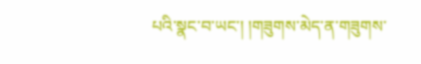པའི་སྣང་བ་ཡང་། །གཟུགས་མེད་ན་གཟུགས་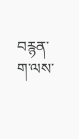བརྙན་ག་ལས་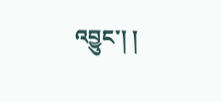འབྱུང་། །